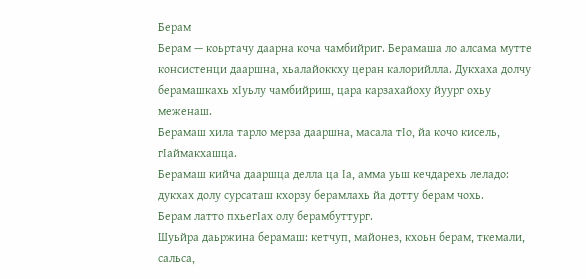Берам
Берам — коьртачу даарна коча чамбийриг. Берамаша ло алсама мутте консистенци дааршна, хьалайоккху церан калорийлла. Дукхаха долчу берамашкахь хӀуьлу чамбийриш, цара карзахайоху йуург охьу меженаш.
Берамаш хила тарло мерза дааршна, масала тӀо, йа кочо кисель, гӀаймакхашца.
Берамаш кийча дааршца делла ца Ӏа, амма уьш кечдарехь леладо: дукхах долу сурсаташ кхорзу берамлахь йа дотту берам чохь.
Берам латто пхьегӀах олу берамбуттург.
Шуьйра даьржина берамаш: кетчуп, майонез, кхоьн берам, ткемали, сальса,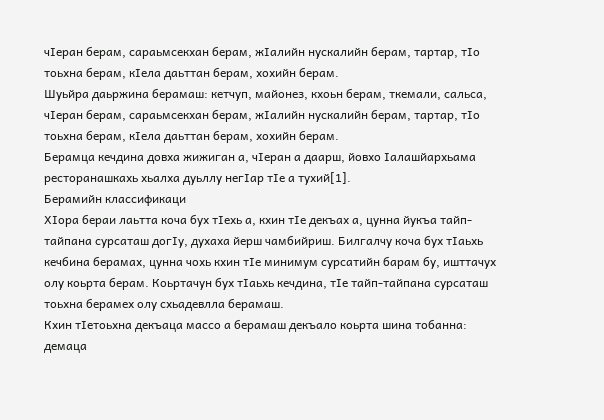чӀеран берам, сараьмсекхан берам, жӀалийн нускалийн берам, тартар, тӀо тоьхна берам, кӀела даьттан берам, хохийн берам.
Шуьйра даьржина берамаш: кетчуп, майонез, кхоьн берам, ткемали, сальса, чӀеран берам, сараьмсекхан берам, жӀалийн нускалийн берам, тартар, тӀо тоьхна берам, кӀела даьттан берам, хохийн берам.
Берамца кечдина довха жижиган а, чӀеран а даарш, йовхо Ӏалашйархьама ресторанашкахь хьалха дуьллу негӀар тӀе а тухий[1].
Берамийн классификаци
ХӀора бераи лаьтта коча бух тӀехь а, кхин тӀе декъах а, цунна йукъа тайп-тайпана сурсаташ догӀу, духаха йерш чамбийриш. Билгалчу коча бух тӀаьхь кечбина берамах, цунна чохь кхин тӀе минимум сурсатийн барам бу, ишттачух олу коьрта берам. Коьртачун бух тӀаьхь кечдина, тӀе тайп-тайпана сурсаташ тоьхна берамех олу схьадевлла берамаш.
Кхин тӀетоьхна декъаца массо а берамаш декъало коьрта шина тобанна: демаца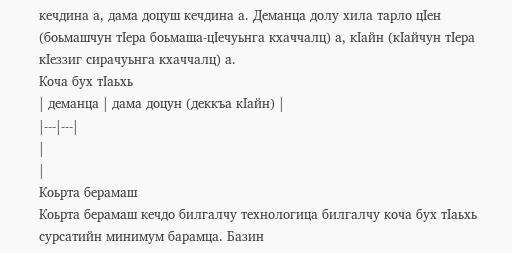кечдина а, дама доцуш кечдина а. Деманца долу хила тарло цӀен (боьмашчун тӀера боьмаша-цӀечуьнга кхаччалц) а, кӀайн (кӀайчун тӀера кӀеззиг сирачуьнга кхаччалц) а.
Коча бух тӀаьхь
| деманца | дама доцун (деккъа кӀайн) |
|---|---|
|
|
Коьрта берамаш
Коьрта берамаш кечдо билгалчу технологица билгалчу коча бух тӀаьхь сурсатийн минимум барамца. Базин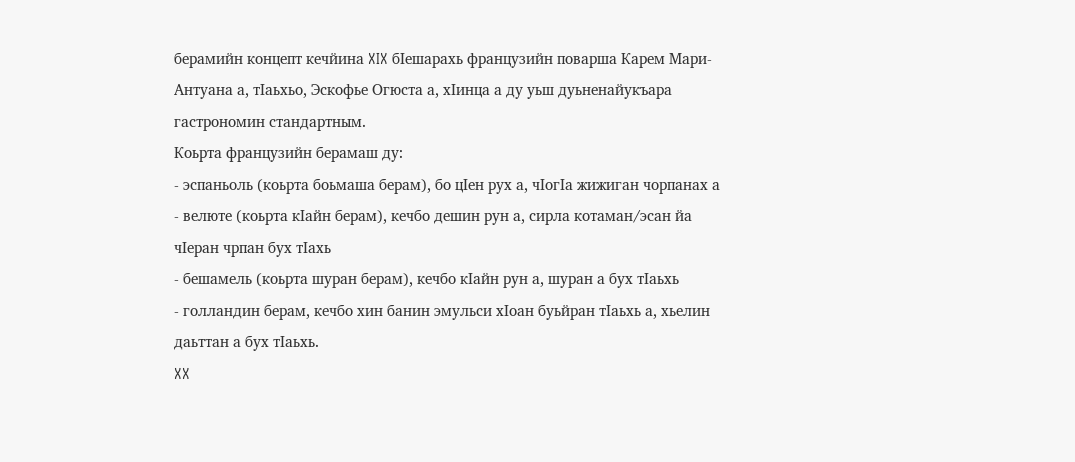берамийн концепт кечйина XIX бӀешарахь французийн поварша Карем Мари-Антуана а, тӀаьхьо, Эскофье Огюста а, хӀинца а ду уьш дуьненайукъара гастрономин стандартным.
Коьрта французийн берамаш ду:
- эспаньоль (коьрта боьмаша берам), бо цӀен рух а, чӀогӀа жижиган чорпанах а
- велюте (коьрта кӀайн берам), кечбо дешин рун а, сирла котаман/эсан йа чӀеран чрпан бух тӀахь
- бешамель (коьрта шуран берам), кечбо кӀайн рун а, шуран а бух тӀаьхь
- голландин берам, кечбо хин банин эмульси хӀоан буьйран тӀаьхь а, хьелин даьттан а бух тӀаьхь.
XX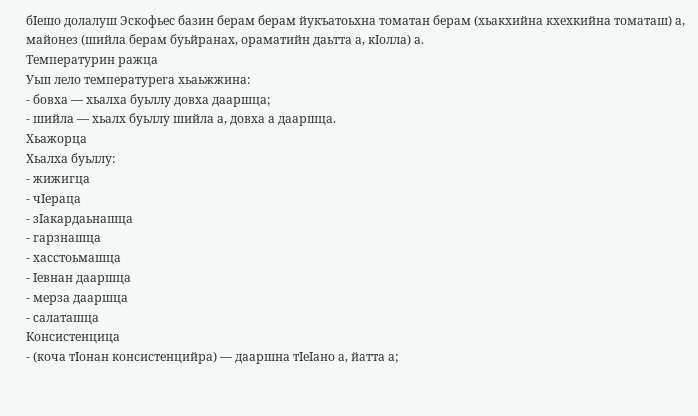бӀешо долалуш Эскофьес базин берам берам йукъатоьхна томатан берам (хьакхийна кхехкийна томаташ) а, майонез (шийла берам буьйранах, ораматийн даьтта а, кӀолла) а.
Температурин ражца
Уьш лело температурега хьаьжжина:
- бовха — хьалха буьллу довха дааршца;
- шийла — хьалх буьллу шийла а, довха а дааршца.
Хьажорца
Хьалха буьллу:
- жижигца
- чӀераца
- зӀакардаьнашца
- гарзнашца
- хасстоьмашца
- Ӏевнан дааршца
- мерза дааршца
- салаташца
Консистенцица
- (коча тӀонан консистенцийра) — дааршна тӀеӀано а, йатта а;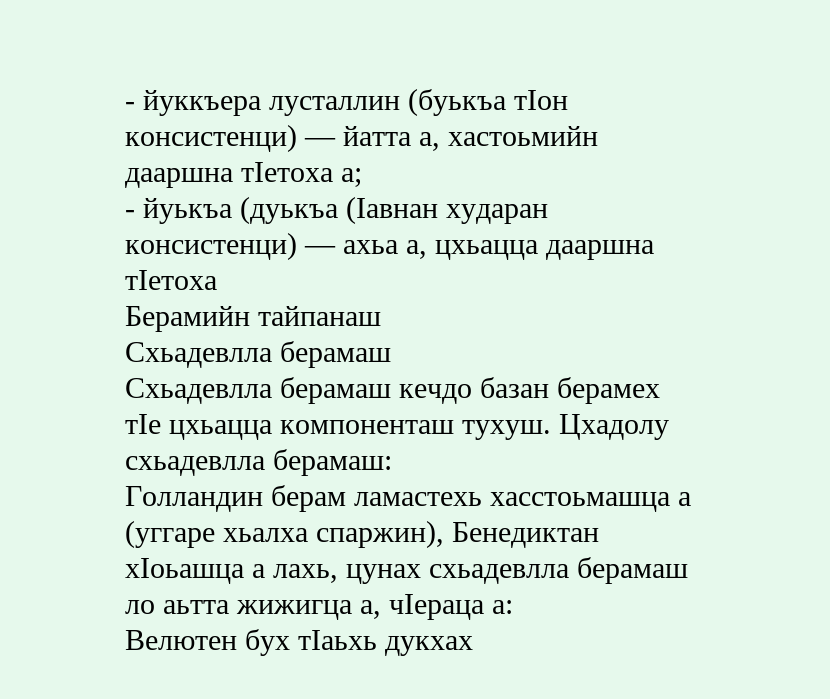- йуккъера лусталлин (буькъа тӀон консистенци) — йатта а, хастоьмийн дааршна тӀетоха а;
- йуькъа (дуькъа (Ӏавнан хударан консистенци) — ахьа а, цхьацца дааршна тӀетоха
Берамийн тайпанаш
Схьадевлла берамаш
Схьадевлла берамаш кечдо базан берамех тӀе цхьацца компоненташ тухуш. Цхадолу схьадевлла берамаш:
Голландин берам ламастехь хасстоьмашца а (уггаре хьалха спаржин), Бенедиктан хӀоьашца а лахь, цунах схьадевлла берамаш ло аьтта жижигца а, чӀераца а:
Велютен бух тӀаьхь дукхах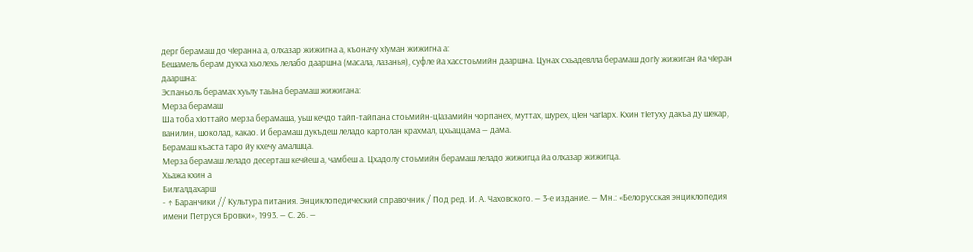дерг берамаш до чӀеранна а, олхазар жижигна а, къоначу хӀуман жижигна а:
Бешамель берам дукха хьолехь лелабо дааршна (масала, лазанья), суфле йа хасстоьмийн дааршна. Цунах схьадевлла берамаш догӀу жижиган йа чӀеран дааршна:
Эспаньоль берамах хуьлу таьӀна берамаш жижигана:
Мерза берамаш
Ша тоба хӀоттайо мерза берамаша, уьш кечдо тайп-тайпана стоьмийн-цӀазамийн чорпанех, муттах, шурех, цӀен чагӀарх. Кхин тӀетуху дакъа ду шекар, ванилин, шоколад, какао. И берамаш дукъдеш леладо картолан крахмал, цхьаццама — дама.
Берамаш къаста таро йу кхечу амалшца.
Мерза берамаш леладо десерташ кечйеш а, чамбеш а. Цхадолу стоьмийн берамаш леладо жижигца йа олхазар жижигца.
Хьажа кхин а
Билгалдахарш
- ↑ Баранчики // Культура питания. Энциклопедический справочник / Под ред. И. А. Чаховского. — 3-е издание. — Мн.: «Белорусская энциклопедия имени Петруся Бровки», 1993. — С. 26. —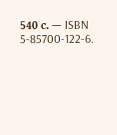540 с. — ISBN 5-85700-122-6.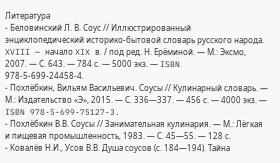Литература
- Беловинский Л. В. Соус // Иллюстрированный энциклопедический историко-бытовой словарь русского народа. XVIII — начало XIX в. / под ред. Н. Ерёминой. — М.: Эксмо, 2007. — С. 643. — 784 с. — 5000 экз. — ISBN 978-5-699-24458-4.
- Похлёбкин, Вильям Васильевич. Соусы // Кулинарный словарь. — М.: Издательство «Э», 2015. — С. 336—337. — 456 с. — 4000 экз. — ISBN 978-5-699-75127-3.
- Похлёбкин В.В. Соусы // Занимательная кулинария. — М.: Лёгкая и пищевая промышленность, 1983. — С. 45—55. — 128 с.
- Ковалёв Н.И., Усов В.В. Душа соусов (с. 184—194). Тайна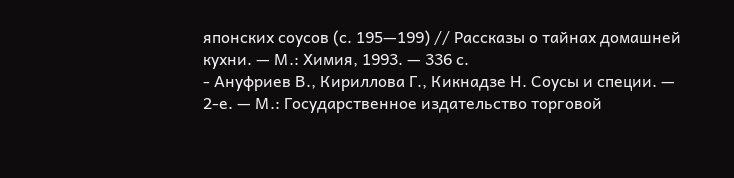японских соусов (с. 195—199) // Рассказы о тайнах домашней кухни. — М.: Химия, 1993. — 336 с.
- Ануфриев В., Кириллова Г., Кикнадзе Н. Соусы и специи. — 2-е. — М.: Государственное издательство торговой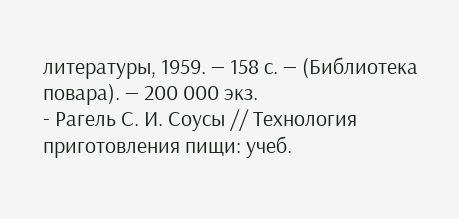литературы, 1959. — 158 с. — (Библиотека повара). — 200 000 экз.
- Рагель С. И. Соусы // Технология приготовления пищи: учеб.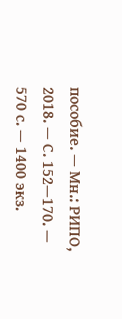пособие. — Мн.: РИПО, 2018. — С. 152—170. — 570 с. — 1400 экз.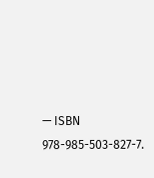— ISBN 978-985-503-827-7.